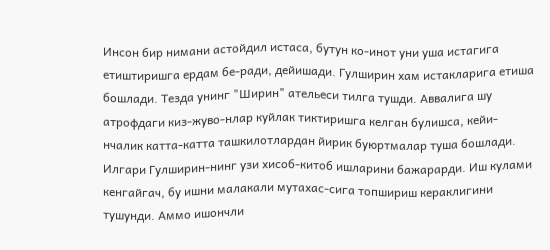Инсон бир нимани астойдил истаса, бутун ко-инот уни уша истагига етиштиришга ердам бе-ради, дейишади. Гулширин хам истакларига етиша бошлади. Тезда унинг "Ширин" ательеси тилга тушди. Аввалига шу атрофдаги киз-жуво-нлар куйлак тиктиришга келган булишса, кейи-нчалик катта-катта ташкилотлардан йирик буюртмалар туша бошлади. Илгари Гулширин-нинг узи хисоб-китоб ишларини бажарарди. Иш кулами кенгайгач, бу ишни малакали мутахас-сига топшириш кераклигини тушунди. Аммо ишончли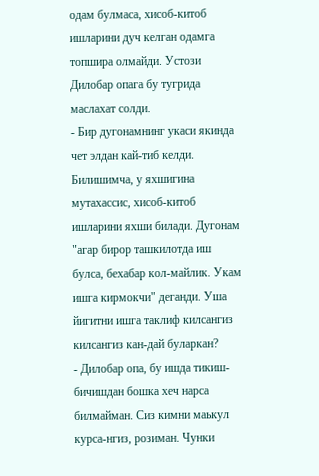одам булмаса, хисоб-китоб ишларини дуч келган одамга топшира олмайди. Устози Дилобар опага бу тугрида маслахат солди.
- Бир дугонамнинг укаси якинда чет элдан кай-тиб келди. Билишимча, у яхшигина мутахассис, хисоб-китоб ишларини яхши билади. Дугонам "агар бирор ташкилотда иш булса, бехабар кол-майлик. Укам ишга кирмокчи" деганди. Уша йигитни ишга таклиф килсангиз килсангиз кан-дай буларкан?
- Дилобар опа, бу ишда тикиш-бичишдан бошка хеч нарса билмайман. Сиз кимни маькул курса-нгиз, розиман. Чунки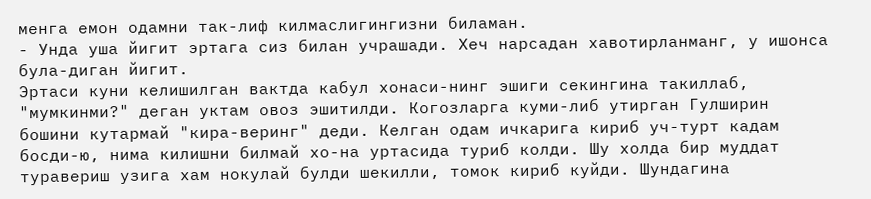менга емон одамни так-лиф килмаслигингизни биламан.
- Унда уша йигит эртага сиз билан учрашади. Хеч нарсадан хавотирланманг, у ишонса була-диган йигит.
Эртаси куни келишилган вактда кабул хонаси-нинг эшиги секингина такиллаб, "мумкинми?" деган уктам овоз эшитилди. Когозларга куми-либ утирган Гулширин бошини кутармай "кира-веринг" деди. Келган одам ичкарига кириб уч-турт кадам босди-ю, нима килишни билмай хо-на уртасида туриб колди. Шу холда бир муддат туравериш узига хам нокулай булди шекилли, томок кириб куйди. Шундагина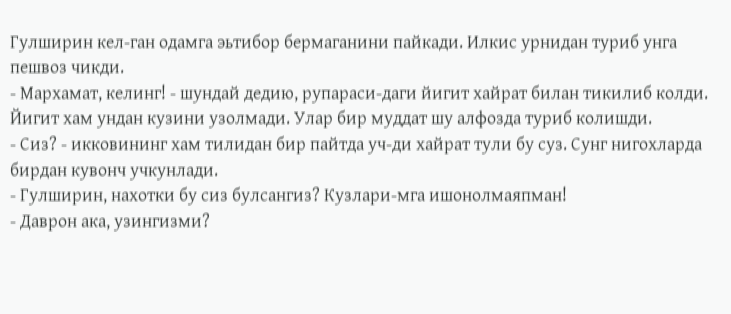Гулширин кел-ган одамга эьтибор бермаганини пайкади. Илкис урнидан туриб унга пешвоз чикди.
- Мархамат, келинг! - шундай дедию, рупараси-даги йигит хайрат билан тикилиб колди. Йигит хам ундан кузини узолмади. Улар бир муддат шу алфозда туриб колишди.
- Сиз? - икковининг хам тилидан бир пайтда уч-ди хайрат тули бу суз. Сунг нигохларда бирдан кувонч учкунлади.
- Гулширин, нахотки бу сиз булсангиз? Кузлари-мга ишонолмаяпман!
- Даврон ака, узингизми?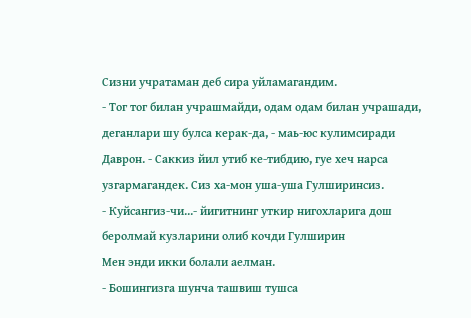Сизни учратаман деб сира уйламагандим.
- Тог тог билан учрашмайди, одам одам билан учрашади, деганлари шу булса керак-да, - маь-юс кулимсиради Даврон. - Саккиз йил утиб ке-тибдию, гуе хеч нарса узгармагандек. Сиз ха-мон уша-уша Гулширинсиз.
- Куйсангиз-чи...- йигитнинг уткир нигохларига дош беролмай кузларини олиб кочди Гулширин
Мен энди икки болали аелман.
- Бошингизга шунча ташвиш тушса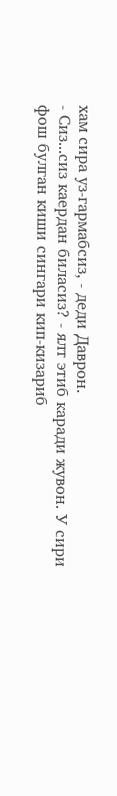хам сира уз-гармабсиз, - деди Даврон.
- Сиз...сиз каердан биласиз? - ялт этиб каради жувон. У сири фош булган киши сингари кип-кизариб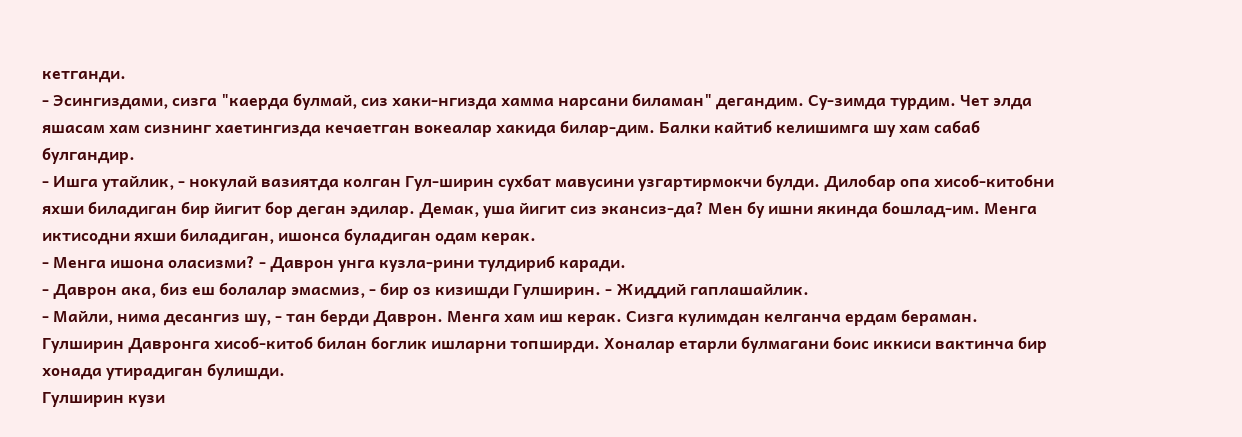кетганди.
- Эсингиздами, сизга "каерда булмай, сиз хаки-нгизда хамма нарсани биламан" дегандим. Су-зимда турдим. Чет элда яшасам хам сизнинг хаетингизда кечаетган вокеалар хакида билар-дим. Балки кайтиб келишимга шу хам сабаб булгандир.
- Ишга утайлик, - нокулай вазиятда колган Гул-ширин сухбат мавусини узгартирмокчи булди. Дилобар опа хисоб-китобни яхши биладиган бир йигит бор деган эдилар. Демак, уша йигит сиз экансиз-да? Мен бу ишни якинда бошлад-им. Менга иктисодни яхши биладиган, ишонса буладиган одам керак.
- Менга ишона оласизми? - Даврон унга кузла-рини тулдириб каради.
- Даврон ака, биз еш болалар эмасмиз, - бир оз кизишди Гулширин. - Жиддий гаплашайлик.
- Майли, нима десангиз шу, - тан берди Даврон. Менга хам иш керак. Сизга кулимдан келганча ердам бераман.
Гулширин Давронга хисоб-китоб билан боглик ишларни топширди. Хоналар етарли булмагани боис иккиси вактинча бир хонада утирадиган булишди.
Гулширин кузи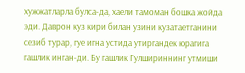хужжатларла булса-да, хаели тамоман бошка жойда эди. Даврон куз кири билан узини кузатаетганини сезиб турар, гуе игна устида утиргандек юрагига гашлик инган-ди. Бу гашлик Гулшириннинг утмиши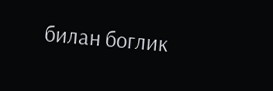билан боглик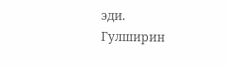эди.
Гулширин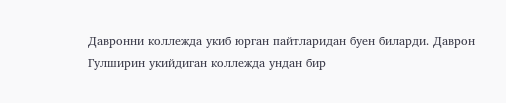Давронни коллежда укиб юрган пайтларидан буен биларди. Даврон Гулширин укийдиган коллежда ундан бир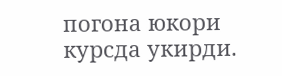погона юкори курсда укирди.